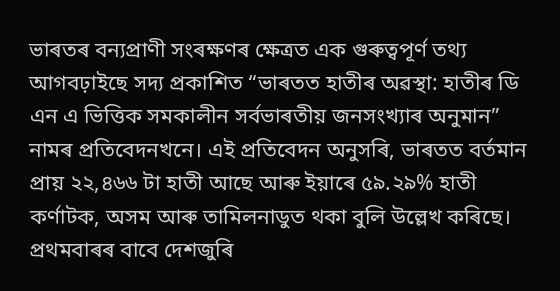ভাৰতৰ বন্যপ্ৰাণী সংৰক্ষণৰ ক্ষেত্ৰত এক গুৰুত্বপূৰ্ণ তথ্য আগবঢ়াইছে সদ্য প্ৰকাশিত “ভাৰতত হাতীৰ অৱস্থা: হাতীৰ ডি এন এ ভিত্তিক সমকালীন সৰ্বভাৰতীয় জনসংখ্যাৰ অনুমান” নামৰ প্ৰতিবেদনখনে। এই প্ৰতিবেদন অনুসৰি, ভাৰতত বৰ্তমান প্ৰায় ২২,৪৬৬ টা হাতী আছে আৰু ইয়াৰে ৫৯.২৯% হাতী কৰ্ণাটক, অসম আৰু তামিলনাডুত থকা বুলি উল্লেখ কৰিছে।
প্ৰথমবাৰৰ বাবে দেশজুৰি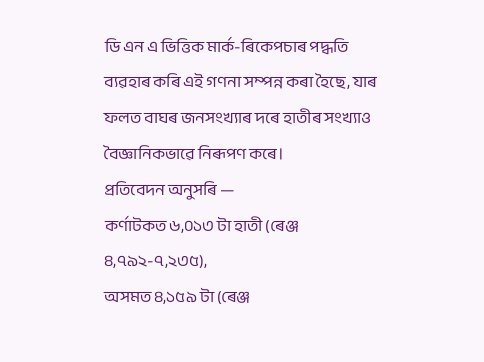ডি এন এ ভিত্তিক মাৰ্ক-ৰিকেপচাৰ পদ্ধতি ব্যৱহাৰ কৰি এই গণনা সম্পন্ন কৰা হৈছে, যাৰ ফলত বাঘৰ জনসংখ্যাৰ দৰে হাতীৰ সংখ্যাও বৈজ্ঞানিকভাৱে নিৰূপণ কৰে।
প্ৰতিবেদন অনুসৰি —
কৰ্ণাটকত ৬,০১৩ টা হাতী (ৰেঞ্জ ৪,৭৯২-৭,২৩৫),
অসমত ৪,১৫৯ টা (ৰেঞ্জ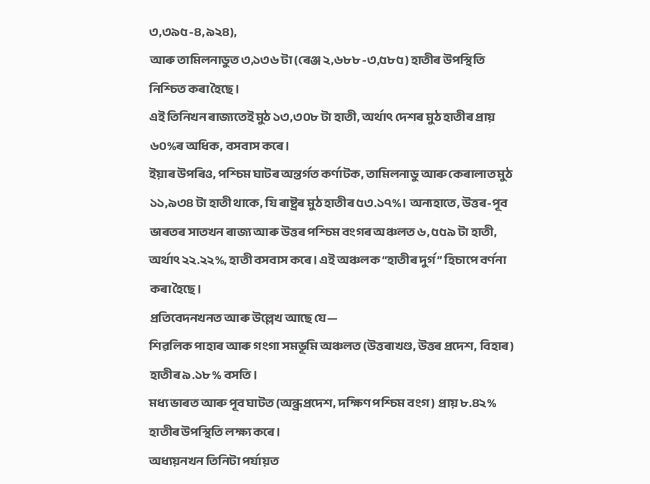৩,৩৯৫-৪,৯২৪),
আৰু তামিলনাডুত ৩,১৩৬ টা (ৰেঞ্জ ২,৬৮৮-৩,৫৮৫) হাতীৰ উপস্থিতি নিশ্চিত কৰা হৈছে।
এই তিনিখন ৰাজ্যতেই মুঠ ১৩,৩০৮ টা হাতী, অৰ্থাৎ দেশৰ মুঠ হাতীৰ প্ৰায় ৬০%ৰ অধিক, বসবাস কৰে।
ইয়াৰ উপৰিও, পশ্চিম ঘাটৰ অন্তৰ্গত কৰ্ণাটক, তামিলনাডু আৰু কেৰালাত মুঠ ১১,৯৩৪ টা হাতী থাকে, যি ৰাষ্ট্ৰৰ মুঠ হাতীৰ ৫৩.১৭%। অন্যহাতে, উত্তৰ-পূব ভাৰতৰ সাতখন ৰাজ্য আৰু উত্তৰ পশ্চিম বংগৰ অঞ্চলত ৬,৫৫৯ টা হাতী, অৰ্থাৎ ২২.২২%, হাতী বসবাস কৰে। এই অঞ্চলক “হাতীৰ দুৰ্গ” হিচাপে বৰ্ণনা কৰা হৈছে।
প্ৰতিবেদনখনত আৰু উল্লেখ আছে যে—
শিৱলিক পাহাৰ আৰু গংগা সমভূমি অঞ্চলত (উত্তৰাখণ্ড, উত্তৰ প্ৰদেশ, বিহাৰ) হাতীৰ ৯.১৮% বসতি।
মধ্য ভাৰত আৰু পূব ঘাটত (অন্ধ্ৰপ্ৰদেশ, দক্ষিণ পশ্চিম বংগ) প্ৰায় ৮.৪২% হাতীৰ উপস্থিতি লক্ষ্য কৰে।
অধ্যয়নখন তিনিটা পৰ্যায়ত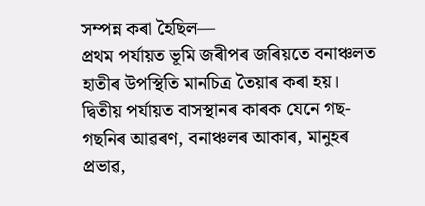সম্পন্ন কৰা হৈছিল—
প্ৰথম পৰ্যায়ত ভূমি জৰীপৰ জৰিয়তে বনাঞ্চলত হাতীৰ উপস্থিতি মানচিত্ৰ তৈয়াৰ কৰা হয়।
দ্বিতীয় পৰ্যায়ত বাসস্থানৰ কাৰক যেনে গছ-গছনিৰ আৱৰণ, বনাঞ্চলৰ আকাৰ, মানুহৰ প্ৰভাৱ,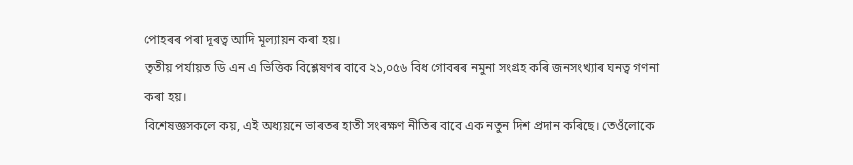পোহৰৰ পৰা দূৰত্ব আদি মূল্যায়ন কৰা হয়।
তৃতীয় পৰ্যায়ত ডি এন এ ভিত্তিক বিশ্লেষণৰ বাবে ২১,০৫৬ বিধ গোবৰৰ নমুনা সংগ্ৰহ কৰি জনসংখ্যাৰ ঘনত্ব গণনা কৰা হয়।
বিশেষজ্ঞসকলে কয়, এই অধ্যয়নে ভাৰতৰ হাতী সংৰক্ষণ নীতিৰ বাবে এক নতুন দিশ প্ৰদান কৰিছে। তেওঁলোকে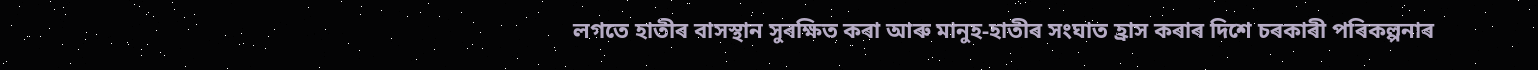লগতে হাতীৰ বাসস্থান সুৰক্ষিত কৰা আৰু মানুহ-হাতীৰ সংঘাত হ্ৰাস কৰাৰ দিশে চৰকাৰী পৰিকল্পনাৰ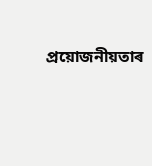প্ৰয়োজনীয়তাৰ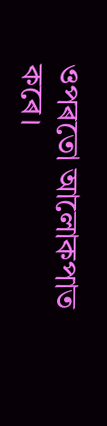ওপৰতো আলোকপাত কৰে।